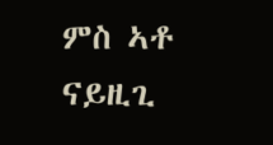ምስ ኣቶ ናይዚጊ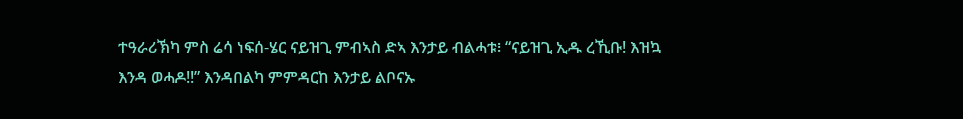ተዓራሪኽካ ምስ ሬሳ ነፍሰ-ሄር ናይዝጊ ምብኣስ ድኣ እንታይ ብልሓቱ፧ “ናይዝጊ ኢዱ ረኺቡ! እዝኳ እንዳ ወሓዶ!!” እንዳበልካ ምምዳርከ እንታይ ልቦናኡ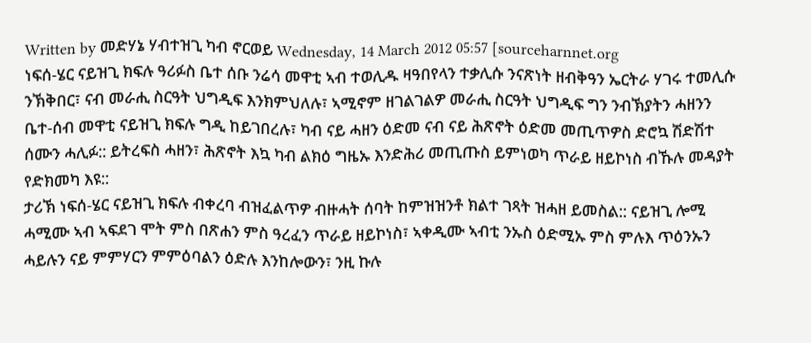Written by መድሃኔ ሃብተዝጊ ካብ ኖርወይ Wednesday, 14 March 2012 05:57 [sourceharnnet.org
ነፍሰ-ሄር ናይዝጊ ክፍሉ ዓሪፉስ ቤተ ሰቡ ንሬሳ መዋቲ ኣብ ተወሊዱ ዛዓበየላን ተቃሊሱ ንናጽነት ዘብቅዓን ኤርትራ ሃገሩ ተመሊሱ ንኽቅበር፣ ናብ መራሒ ስርዓት ህግዲፍ እንክምህለሉ፣ ኣሚኖም ዘገልገልዎ መራሒ ስርዓት ህግዲፍ ግን ንብኽያትን ሓዘንን ቤተ-ሰብ መዋቲ ናይዝጊ ክፍሉ ግዲ ከይገበረሉ፣ ካብ ናይ ሓዘን ዕድመ ናብ ናይ ሕጽኖት ዕድመ መጢጥዎስ ድሮኳ ሽድሽተ ሰሙን ሓሊፉ:: ይትረፍስ ሓዘን፣ ሕጽኖት እኳ ካብ ልክዕ ግዜኡ እንድሕሪ መጢጡስ ይምነወካ ጥራይ ዘይኮነስ ብኹሉ መዳያት የድክመካ እዩ::
ታሪኽ ነፍሰ-ሄር ናይዝጊ ክፍሉ ብቀረባ ብዝፈልጥዎ ብዙሓት ሰባት ከምዝዝንቶ ክልተ ገጻት ዝሓዘ ይመስል:: ናይዝጊ ሎሚ ሓሚሙ ኣብ ኣፍደገ ሞት ምስ በጽሐን ምስ ዓረፈን ጥራይ ዘይኮነስ፣ ኣቀዲሙ ኣብቲ ንኡስ ዕድሚኡ ምስ ምሉእ ጥዕንኡን ሓይሉን ናይ ምምሃርን ምምዕባልን ዕድሉ እንከሎውን፣ ንዚ ኩሉ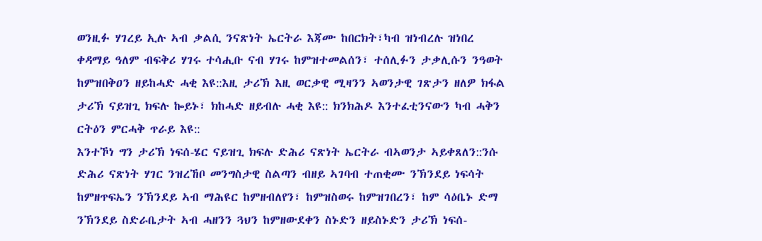ወንዚፉ ሃገረይ ኢሉ ኣብ ቃልሲ ንናጽነት ኤርትራ እጃሙ ከበርክት፣ካብ ዝነብረሉ ዝነበረ ቀዳማይ ዓለም ብፍቅሪ ሃገሩ ተሳሒቡ ናብ ሃገሩ ከምዝተመልሰን፣ ተሰሊፉን ታቃሊሱን ንዓወት ከምዝበቅዐን ዘይከሓድ ሓቂ እዩ::እዚ ታሪኽ እዚ ወርቃዊ ሚዛንን ኣወንታዊ ገጽታን ዘለዎ ክፋል ታሪኽ ናይዝጊ ክፍሉ ኰይኑ፣ ክከሓድ ዘይብሉ ሓቂ እዩ:: ክንክሕዶ እንተፈቲንናውን ካብ ሓቅን ርትዕን ምርሓቅ ጥራይ እዩ::
እንተኾነ ግን ታሪኽ ነፍሰ-ሄር ናይዝጊ ክፍሉ ድሕሪ ናጽነት ኤርትራ ብኣወንታ ኣይቀጸለን::ንሱ ድሕሪ ናጽነት ሃገር ንዝረኸቦ መንግስታዊ ስልጣን ብዘይ ኣገባብ ተጠቂሙ ንኽንደይ ነፍሳት ከምዘጥፍኤን ንኽንደይ ኣብ ማሕዩር ከምዘብለየን፣ ከምዝስወሩ ከምዝገበረን፣ ከም ሳዕቤኑ ድማ ንኽንደይ ስድራቤታት ኣብ ሓዘንን ጓህን ከምዘውደቀን ስኑድን ዘይስኑድን ታሪኽ ነፍሰ-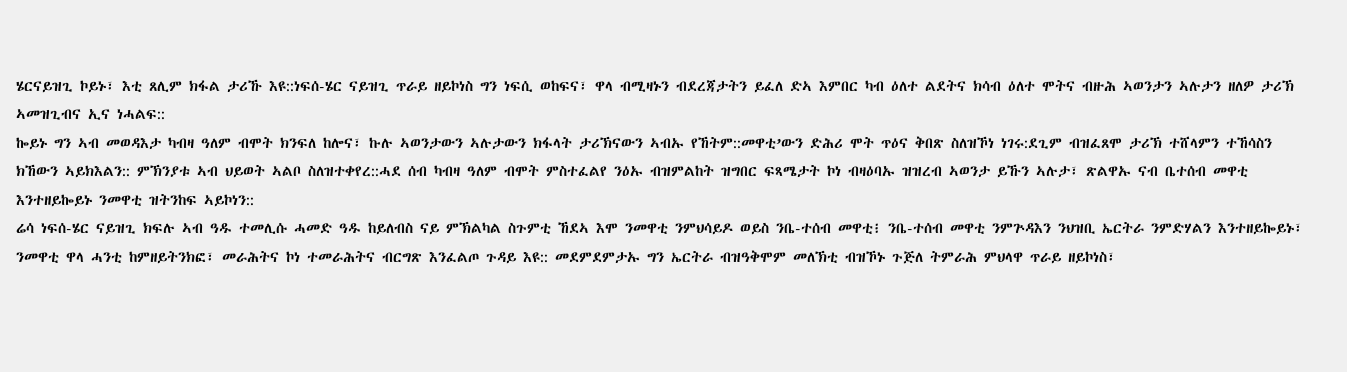ሄርናይዝጊ ኮይኑ፣ እቲ ጸሊም ክፋል ታሪኹ እዩ::ነፍሰ-ሄር ናይዝጊ ጥራይ ዘይኮነስ ግን ነፍሲ ወከፍና፣ ዋላ ብሚዛኑን ብደረጃታትን ይፈለ ድኣ እምበር ካብ ዕለተ ልደትና ክሳብ ዕለተ ሞትና ብዙሕ ኣወንታን ኣሉታን ዘለዎ ታሪኽ ኣመዝጊብና ኢና ነሓልፍ::
ኰይኑ ግን ኣብ መወዳእታ ካብዛ ዓለም ብሞት ክንፍለ ከሎና፣ ኩሉ ኣወንታውን ኣሉታውን ክፋላት ታሪኽናውን ኣብኡ የኸትም::መዋቲ’ውን ድሕሪ ሞት ጥዕና ቅበጽ ስለዝኾነ ነገሩ:ደጊም ብዝፈጸሞ ታሪኽ ተሸላምን ተኸሳስን ክኸውን ኣይክእልን:: ምኽንያቱ ኣብ ህይወት ኣልቦ ስለዝተቀየረ::ሓደ ሰብ ካብዛ ዓለም ብሞት ምስተፈልየ ንዕኡ ብዝምልከት ዝግበር ፍጻሜታት ኮነ ብዛዕባኡ ዝዝረብ ኣወንታ ይኹን ኣሉታ፣ ጽልዋኡ ናብ ቤተሰብ መዋቲ እንተዘይኰይኑ ንመዋቲ ዝትንከፍ ኣይኮነን::
ሬሳ ነፍሰ-ሄር ናይዝጊ ክፍሉ ኣብ ዓዱ ተመሊሱ ሓመድ ዓዱ ከይለብስ ናይ ምኽልካል ስጉምቲ ኸደኣ እሞ ንመዋቲ ንምህሳይዶ ወይስ ንቤ-ተሰብ መዋቲ፧ ንቤ-ተሰብ መዋቲ ንምጕዳእን ንህዝቢ ኤርትራ ንምድሃልን እንተዘይኰይኑ፣ ንመዋቲ ዋላ ሓንቲ ከምዘይትንክፎ፣ መራሕትና ኮነ ተመራሕትና ብርግጽ እንፈልጦ ጉዳይ እዩ:: መደምደምታኡ ግን ኤርትራ ብዝዓቅሞም መለኽቲ ብዝኾኑ ጉጅለ ትምራሕ ምህላዋ ጥራይ ዘይኮነስ፣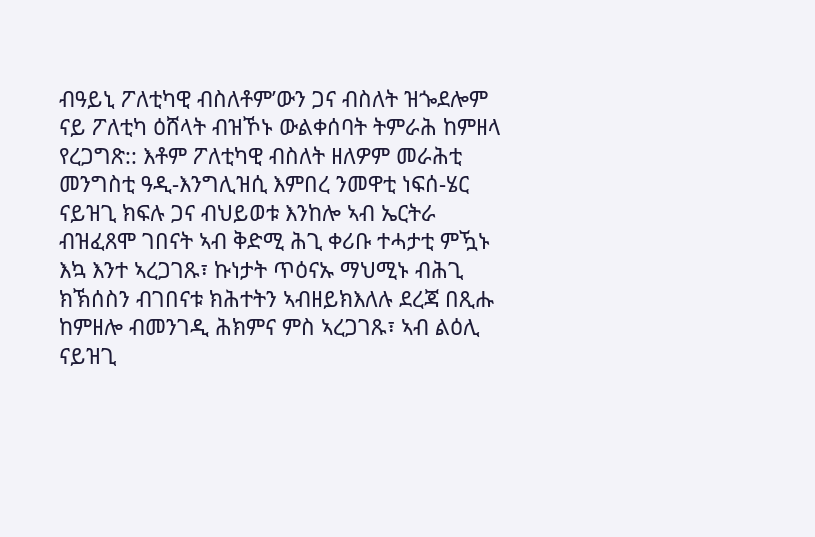ብዓይኒ ፖለቲካዊ ብስለቶም’ውን ጋና ብስለት ዝጐደሎም ናይ ፖለቲካ ዕሸላት ብዝኾኑ ውልቀሰባት ትምራሕ ከምዘላ የረጋግጽ:: እቶም ፖለቲካዊ ብስለት ዘለዎም መራሕቲ መንግስቲ ዓዲ-እንግሊዝሲ እምበረ ንመዋቲ ነፍሰ-ሄር ናይዝጊ ክፍሉ ጋና ብህይወቱ እንከሎ ኣብ ኤርትራ ብዝፈጸሞ ገበናት ኣብ ቅድሚ ሕጊ ቀሪቡ ተሓታቲ ምዃኑ እኳ እንተ ኣረጋገጹ፣ ኩነታት ጥዕናኡ ማህሚኑ ብሕጊ ክኽሰስን ብገበናቱ ክሕተትን ኣብዘይክእለሉ ደረጃ በጺሑ ከምዘሎ ብመንገዲ ሕክምና ምስ ኣረጋገጹ፣ ኣብ ልዕሊ ናይዝጊ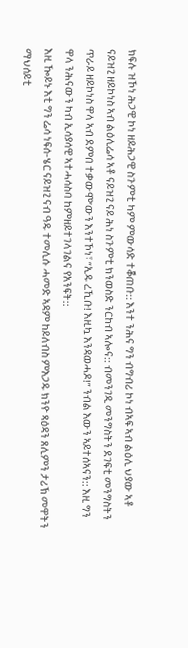ክፍሉ ዝኾነ ሕጋዊ ኮነ ዘይሕጋዊ ስጉምቲ ካም ምውሳድ ተቖጠቡ:: እንተ ንሕና ግን ብግብሪ ኮነ ብኣፍ ኣብ ልዕሊ ህያው ኣቶ ናይዝጊ ዘይኮነስ ኣብ ልዕሊሬሳ ኣቶ ናይዝጊ ናይ ሕነ ስጉምቲ ክንወስድ ንርከብ ኣሎና:: ብመንገዲ መንግስትን ደገፍቲ መንግስትን ጥራይ ዘይኮነስ ዋላ ኣብ ደምበ ተቃውሞ’ውን እንተኾነ፣ “ኢዱ ረኺቡ! እዚኳ እንዳወሓዶ!” ንብል እውን ኣይተሰኣናን:: እዚ ግን ዋላ ንሕናውን ካብ ኢሳያሳዊ ኣተሓሳስባ ከምዘይተገላገልና የአንፍት::
እዚ ዀይኑ እቲ ግን ሬሳ ነፍሰ-ሄር ናይዝጊ ናብ ዓዱ ተመሊሱ ሓመድ ኣዳም ከይለብስ ምእጋዱ ክንዮ ጻዕዳን ጸሊምን ታሪኽ መዋትን ማህሰይቲ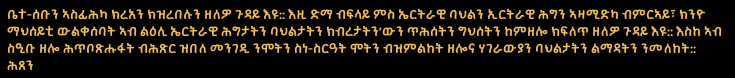ቤተ-ሰቡን ኣስፊሕካ ክረአን ክዝረበሉን ዘለዎ ጉዳይ እዩ:: እዚ ድማ ብፍላይ ምስ ኤርትራዊ ባህልን ኢርትራዊ ሕግን ኣዛሚድካ ብምርኣይ፣ ክንዮ ማህሰይቲ ውልቀሰባት ኣብ ልዕሊ ኤርትራዊ ሕግታትን ባህልታትን ክብረታትን’ውን ጥሕሰትን ግህሰትን ከምዘሎ ክፍለጥ ዘለዎ ጉዳይ እዩ:: እስከ ኣብ ስዒቡ ዘሎ ሕጥቦጽሑፋት ብሕጽር ዝበለ መንገዲ ንሞትን ስነ-ስርዓት ሞትን ብዝምልከት ዘሎና ሃገራውያን ባህልታትን ልማዳትን ንመለከት::
ሕጸን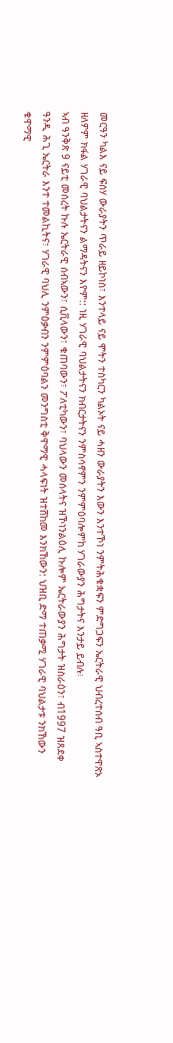መርዓን ካልእ ናይ ፍሰሃ ውራያትን ጥራይ ዘይኮነስ፣ እንተላይ ናይ ሞትን ተስካርን ካልኦት ናይ ሓዘን ውራያትን እውን እንተኾነ ንምትሕቁቋፍን ምድግጋፍን ኤርትራዊ ህብረተሰብ ዓቢ ኣስተዋጽኦ ዘለዎም ክፋል ሃገራዊ ባህልታትናን ልማዳትናን እዮም:: ነዚ ሃገራዊ ባህልታትናን ክብርታትናን ንምስሳኖምን ንምምዕባሎምከ ሃገራውያን ሕግታትና እንታይ ይብሉ፧
ኣብ ዓንቅጽ 9 ናይቲ መሰረት ኩሉ ኤርትራዊ ሰብኣውን፣ ሲቪላውን፣ ቁጠባውን፣ ፖለቲካውን፣ ባህላውን መሰላትና ዝኾነንልዕሊ ኩሎም ኤርትራውያን ሕግታት ዝስራዕን፣ ብ1997 ዝጸደቀ ዓንዲ ሕጊ ኤርትራ እንተ ተመልኪትና፣ ሃገራዊ ባህሊ ንምዕቃብን ንምምዕባልን መንግስቲ ቅዋማዊ ሓላፍነት ዝተሸከመ እንክኸውን: ህዝቢ ድማ ተጠቃሚ ሃገራዊ ባህልታቱ ንክኸውን ቁዋማዊ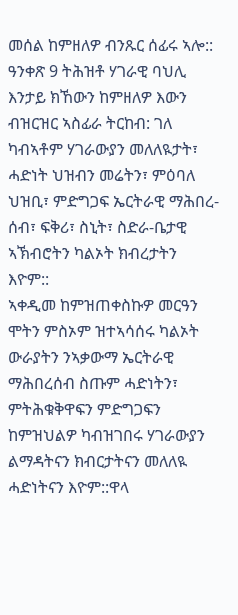መሰል ከምዘለዎ ብንጹር ሰፊሩ ኣሎ:: ዓንቀጽ 9 ትሕዝቶ ሃገራዊ ባህሊ እንታይ ክኸውን ከምዘለዎ እውን ብዝርዝር ኣስፊራ ትርከብ: ገለ ካብኣቶም ሃገራውያን መለለዪታት፣ ሓድነት ህዝብን መሬትን፣ ምዕባለ ህዝቢ፣ ምድግጋፍ ኤርትራዊ ማሕበረ-ሰብ፣ ፍቅሪ፣ ስኒት፣ ስድራ-ቤታዊ ኣኽብሮትን ካልኦት ክብረታትን እዮም::
ኣቀዲመ ከምዝጠቀስኩዎ መርዓን ሞትን ምስኦም ዝተኣሳሰሩ ካልኦት ውራያትን ንኣቃውማ ኤርትራዊ ማሕበረሰብ ስጡም ሓድነትን፣ ምትሕቁቅዋፍን ምድግጋፍን ከምዝህልዎ ካብዝገበሩ ሃገራውያን ልማዳትናን ክብርታትናን መለለዪ ሓድነትናን እዮም::ዋላ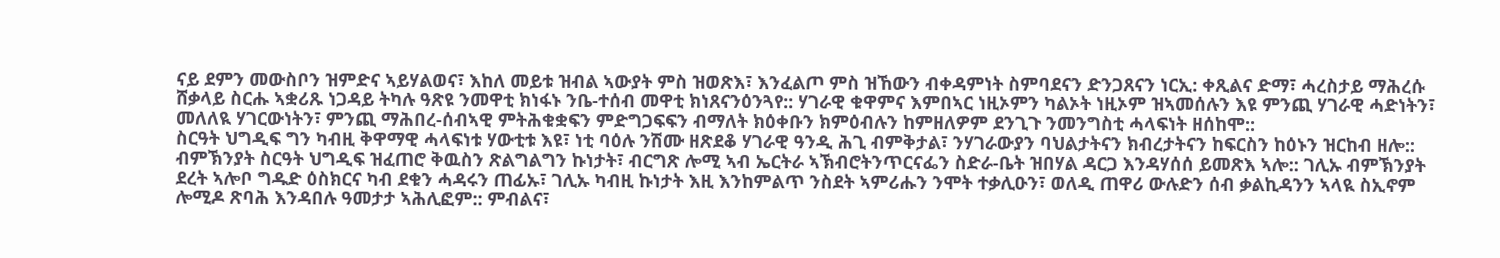ናይ ደምን መውስቦን ዝምድና ኣይሃልወና፣ እከለ መይቱ ዝብል ኣውያት ምስ ዝወጽእ፣ እንፈልጦ ምስ ዝኸውን ብቀዳምነት ስምባደናን ድንጋጸናን ነርኢ: ቀጺልና ድማ፣ ሓረስታይ ማሕረሱ ሸቃላይ ስርሑ ኣቋሪጹ ነጋዳይ ትካሉ ዓጽዩ ንመዋቲ ክነፋኑ ንቤ-ተሰብ መዋቲ ክነጸናንዕንጓየ:: ሃገራዊ ቁዋምና እምበኣር ነዚኦምን ካልኦት ነዚኦም ዝኣመሰሉን እዩ ምንጪ ሃገራዊ ሓድነትን፣ መለለዪ ሃገርውነትን፣ ምንጪ ማሕበረ-ሰብኣዊ ምትሕቁቋፍን ምድግጋፍፍን ብማለት ክዕቀቡን ክምዕብሉን ከምዘለዎም ደንጊጉ ንመንግስቲ ሓላፍነት ዘሰከሞ::
ስርዓት ህግዲፍ ግን ካብዚ ቅዋማዊ ሓላፍነቱ ሃውቲቱ እዩ፣ ነቲ ባዕሉ ንሽሙ ዘጽደቆ ሃገራዊ ዓንዲ ሕጊ ብምቅታል፣ ንሃገራውያን ባህልታትናን ክብረታትናን ከፍርስን ከዕኑን ዝርከብ ዘሎ:: ብምኽንያት ስርዓት ህግዲፍ ዝፈጠሮ ቅዉስን ጽልግልግን ኩነታት፣ ብርግጽ ሎሚ ኣብ ኤርትራ ኣኽብሮትንጥርናፌን ስድራ-ቤት ዝበሃል ዳርጋ እንዳሃሰሰ ይመጽእ ኣሎ:: ገሊኡ ብምኽንያት ደረት ኣሎቦ ግዱድ ዕስክርና ካብ ደቁን ሓዳሩን ጠፊኡ፣ ገሊኡ ካብዚ ኩነታት እዚ እንከምልጥ ንስደት ኣምሪሑን ንሞት ተቃሊዑን፣ ወለዲ ጠዋሪ ውሉድን ሰብ ቃልኪዳንን ኣላዪ ስኢኖም ሎሚዶ ጽባሕ እንዳበሉ ዓመታታ ኣሕሊፎም:: ምብልና፣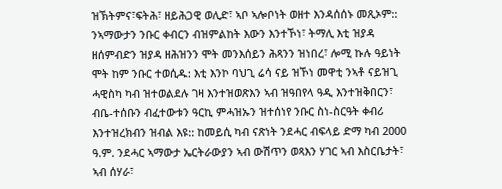ዝኽትምና፣ፍትሕ፣ ዘይሕጋዊ ወሊድ፣ ኣቦ ኣሎቦነት ወዘተ እንዳሰሰኑ መጺኦም::
ንኣማውታን ንቡር ቀብርን ብዝምልከት እውን እንተኾነ፣ ትማሊ እቲ ዝያዳ ዘሰምብድን ዝያዳ ዘሕዝንን ሞት መንእሰይን ሕጻንን ዝነበረ፣ ሎሚ ኩሉ ዓይነት ሞት ከም ንቡር ተወሲዱ: እቲ እንኮ ባህጊ ሬሳ ናይ ዝኾነ መዋቲ ንኣቶ ናይዝጊ ሓዊስካ ካብ ዝተወልደሉ ገዛ እንተዝወጽእን ኣብ ዝዓበየላ ዓዲ እንተዝቅበርን፣ ብቤ-ተሰቡን ብፈተውቱን ዓርኪ ምሓዝኡን ዝተሰነየ ንቡር ስነ-ስርዓት ቀብሪ እንተዝረክብን ዝብል እዩ:: ከመይሲ ካብ ናጽነት ንደሓር ብፍላይ ድማ ካብ 2000 ዓ.ም. ንደሓር ኣማውታ ኤርትራውያን ኣብ ውሽጥን ወጻእን ሃገር ኣብ እስርቤታት፣ ኣብ ሰሃራ፣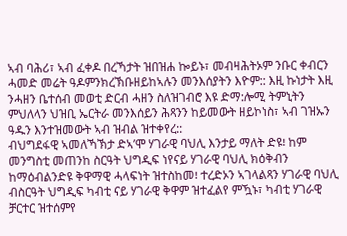ኣብ ባሕሪ፣ ኣብ ፈቀዶ በረኻታት ዝበዝሐ ኰይኑ፣ መብዛሕትኦም ንቡር ቀብርን ሓመድ መሬት ዓዶምንክረኽቡዘይከኣሉን መንእሰያትን እዮም:: እዚ ኩነታት እዚ ንሓዘን ቤተሰብ መወቲ ድርብ ሓዘን ስለዝገብሮ እዩ ድማ:ሎሚ ትምኒትን ምህለላን ህዝቢ ኤርትራ መንእሰይን ሕጻንን ከይመውት ዘይኮነስ፣ ኣብ ገዝኡን ዓዱን እንተዝመውት ኣብ ዝብል ዝተቀየረ::
ብህግደፋዊ ኣመለኻኽታ ድኣ’ሞ ሃገራዊ ባህሊ እንታይ ማለት ድዩ፧ ከም መንግስቲ መጠንከ ስርዓት ህግዲፍ ነየናይ ሃገራዊ ባህሊ ክዕቅብን ከማዕብልንድዩ ቅዋማዊ ሓላፍነት ዝተስከመ፧ ተረድኦን ኣገላልጻን ሃገራዊ ባህሊ ብስርዓት ህግዲፍ ካብቲ ናይ ሃገራዊ ቅዋም ዝተፈልየ ምዃኑ፣ ካብቲ ሃገራዊ ቻርተር ዝተሰምየ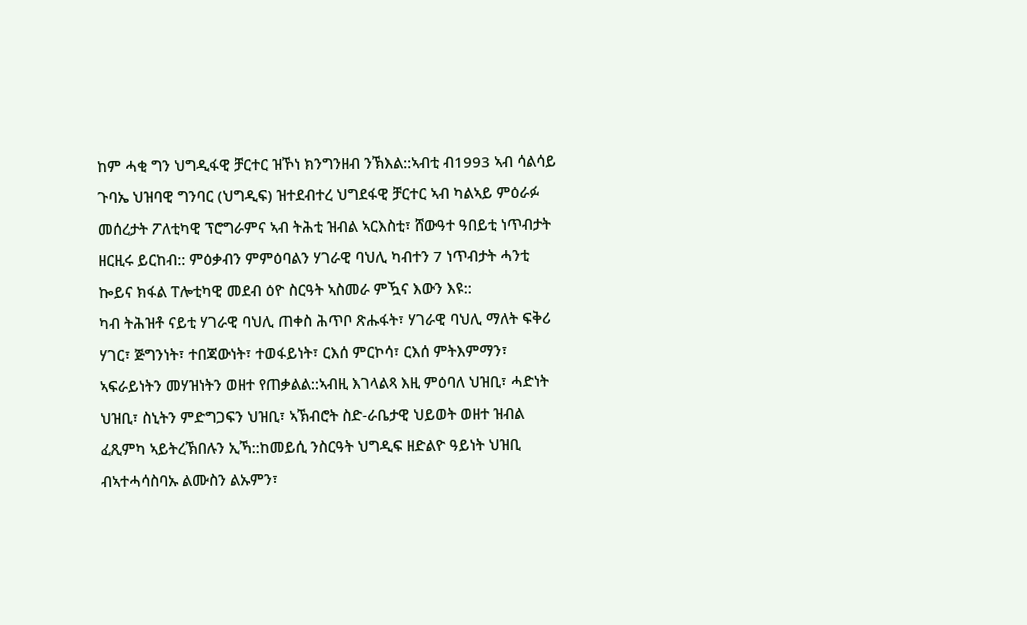ከም ሓቂ ግን ህግዲፋዊ ቻርተር ዝኾነ ክንግንዘብ ንኽእል::ኣብቲ ብ1993 ኣብ ሳልሳይ ጉባኤ ህዝባዊ ግንባር (ህግዲፍ) ዝተደብተረ ህግደፋዊ ቻርተር ኣብ ካልኣይ ምዕራፉ መሰረታት ፖለቲካዊ ፕሮግራምና ኣብ ትሕቲ ዝብል ኣርእስቲ፣ ሸውዓተ ዓበይቲ ነጥብታት ዘርዚሩ ይርከብ:: ምዕቃብን ምምዕባልን ሃገራዊ ባህሊ ካብተን 7 ነጥብታት ሓንቲ ኰይና ክፋል ፐሎቲካዊ መደብ ዕዮ ስርዓት ኣስመራ ምዃና እውን እዩ::
ካብ ትሕዝቶ ናይቲ ሃገራዊ ባህሊ ጠቀስ ሕጥቦ ጽሑፋት፣ ሃገራዊ ባህሊ ማለት ፍቅሪ ሃገር፣ ጅግንነት፣ ተበጃውነት፣ ተወፋይነት፣ ርእሰ ምርኮሳ፣ ርእሰ ምትእምማን፣ ኣፍራይነትን መሃዝነትን ወዘተ የጠቃልል::ኣብዚ እገላልጻ እዚ ምዕባለ ህዝቢ፣ ሓድነት ህዝቢ፣ ስኒትን ምድግጋፍን ህዝቢ፣ ኣኽብሮት ስድ-ራቤታዊ ህይወት ወዘተ ዝብል ፈጺምካ ኣይትረኽበሉን ኢኻ::ከመይሲ ንስርዓት ህግዲፍ ዘድልዮ ዓይነት ህዝቢ ብኣተሓሳስባኡ ልሙስን ልኡምን፣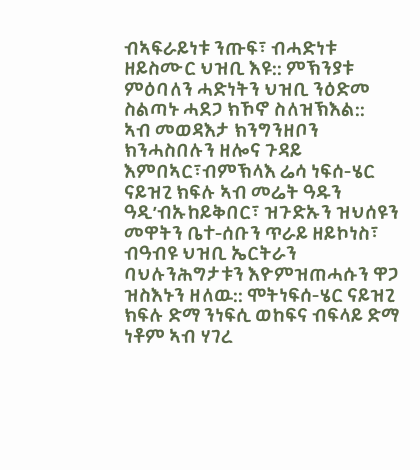ብኣፍራይነቱ ንጡፍ፣ ብሓድነቱ ዘይስሙር ህዝቢ እዩ:: ምኽንያቱ ምዕባለን ሓድነትን ህዝቢ ንዕድመ ስልጣኑ ሓደጋ ክኾኖ ስለዝኽእል::
ኣብ መወዳእታ ክንግንዘቦን ክንሓስበሉን ዘሎና ጉዳይ እምበኣር፣ብምኽላእ ሬሳ ነፍሰ-ሄር ናይዝጊ ክፍሉ ኣብ መሬት ዓዱን ዓዲ’ብኡከይቅበር፣ ዝጉድኡን ዝህሰዩን መዋትን ቤተ-ሰቡን ጥራይ ዘይኮነስ፣ ብዓብዩ ህዝቢ ኤርትራን ባህሉንሕግታቱን እዮምዝጠሓሱን ዋጋ ዝስእኑን ዘለዉ:: ሞትነፍሰ-ሄር ናይዝጊ ክፍሉ ድማ ንነፍሲ ወከፍና ብፍላይ ድማ ነቶም ኣብ ሃገረ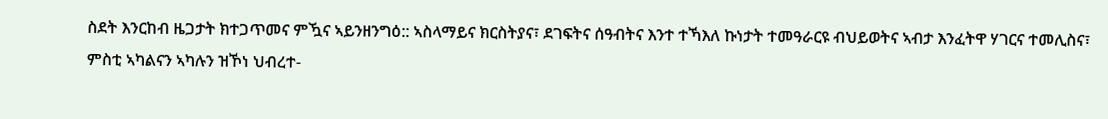ስደት እንርከብ ዜጋታት ክተጋጥመና ምዃና ኣይንዘንግዕ:: ኣስላማይና ክርስትያና፣ ደገፍትና ሰዓብትና እንተ ተኻእለ ኩነታት ተመዓራርዩ ብህይወትና ኣብታ እንፈትዋ ሃገርና ተመሊስና፣ ምስቲ ኣካልናን ኣካሉን ዝኾነ ህብረተ-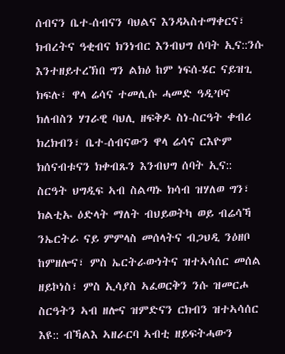ሰብናን ቤተ-ሰብናን ባህልና እንዳኣስተማቀርና፣ ክብረትና ዓቂብና ክንነብር እንብህግ ሰባት ኢና::ንሱ እንተዘይተረኽበ ግን ልክዕ ከም ነፍሰ-ሄር ናይዝጊ ክፍሉ፣ ዋላ ሬሳና ተመሊሱ ሓመድ ዓዲ’ቦና ክለብስን ሃገራዊ ባህሊ ዘፍቅዶ ስነ-ስርዓት ቀብሪ ክረክብን፣ ቤተ-ሰብናውን ዋላ ሬሳና ርእዮም ክሰናብቱናን ክቀብጹን እንብህግ ሰባት ኢና::
ስርዓት ህግዲፍ ኣብ ስልጣኑ ክሳብ ዝሃለወ ግን፣ ክልቲኡ ዕድላት ማለት ብህይወትካ ወይ ብሬሳኻ ንኤርትራ ናይ ምምላስ መሰላትና ብጋህዲ ንዕዘቦ ከምዘሎና፣ ምስ ኤርትራውነትና ዝተኣሳሰር መሰል ዘይኮነስ፣ ምስ ኢሳያስ ኣፈወርቅን ንሱ ዝመርሖ ስርዓትን ኣብ ዘሎና ዝምድናን ርክብን ዝተኣሳሰር እዩ:: ብኻልእ ኣዘራርባ ኣብቲ ዘይፍትሓውን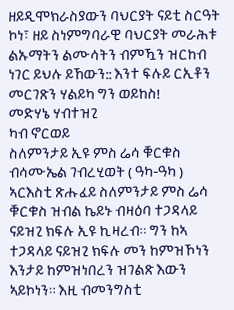ዘይዲሞክራስያውን ባህርያት ናይቲ ስርዓት ኮነ፣ ዘይ ስነምግባራዊ ባህርያት መራሕቱ ልኡማትን ልሙሳትን ብምዃን ዝርከብ ነገር ይህሉ ይኸውን:: እንተ ፍሉይ ርኢቶን መርገጽን ሃልይካ ግን ወይከስ!
መድሃኔ ሃብተዝጊ
ካብ ኖርወይ
ስለምንታይ ኢዩ ምስ ሬሳ ቑርቁስ
ብሳሙኤል ገብረሂወት ( ዓካ-ዓካ )
ኣርእስቲ ጽሑፈይ ስለምንታይ ምስ ሬሳ ቑርቁስ ዝብል ኬይኑ ብዛዕባ ተጋዳላይ ናይዝጊ ክፍሉ ኢዩ ኪዛረብ። ግን ከኣ ተጋዳላይ ናይዝጊ ክፍሉ መን ከምዝኾነን እንታይ ከምዝነበረን ዝገልጽ እውን ኣይኮነን። እዚ ብመንግስቲ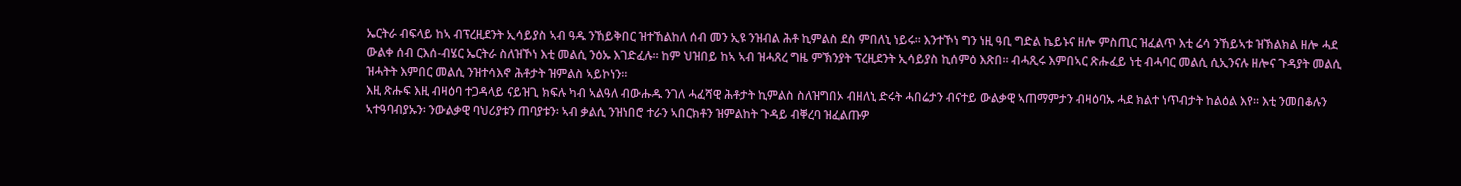ኤርትራ ብፍላይ ከኣ ብፕረዚደንት ኢሳይያስ ኣብ ዓዱ ንኸይቅበር ዝተኸልከለ ሰብ መን ኢዩ ንዝብል ሕቶ ኪምልስ ደስ ምበለኒ ነይሩ። እንተኾነ ግን ነዚ ዓቢ ግድል ኬይኑና ዘሎ ምስጢር ዝፈልጥ እቲ ሬሳ ንኸይኣቱ ዝኽልክል ዘሎ ሓደ ውልቀ ሰብ ርእሰ-ብሄር ኤርትራ ስለዝኾነ እቲ መልሲ ንዕኡ እገድፈሉ። ከም ህዝበይ ከኣ ኣብ ዝሓጸረ ግዜ ምኽንያት ፕረዚደንት ኢሳይያስ ኪሰምዕ እጽበ። ብሓጺሩ እምበኣር ጽሑፈይ ነቲ ብሓባር መልሲ ሲኢንናሉ ዘሎና ጉዳያት መልሲ ዝሓትት እምበር መልሲ ንዝተሳእኖ ሕቶታት ዝምልስ ኣይኮነን።
እዚ ጽሑፍ እዚ ብዛዕባ ተጋዳላይ ናይዝጊ ክፍሉ ካብ ኣልዓለ ብውሑዱ ንገለ ሓፈሻዊ ሕቶታት ኪምልስ ስለዝግበኦ ብዘለኒ ድሩት ሓበሬታን ብናተይ ውልቃዊ ኣጠማምታን ብዛዕባኡ ሓደ ክልተ ነጥብታት ከልዕል እየ። እቲ ንመበቆሉን ኣተዓባብያኡን፡ ንውልቃዊ ባህሪያቱን ጠባያቱን፡ ኣብ ቃልሲ ንዝነበሮ ተራን ኣበርክቶን ዝምልከት ጉዳይ ብቐረባ ዝፈልጡዎ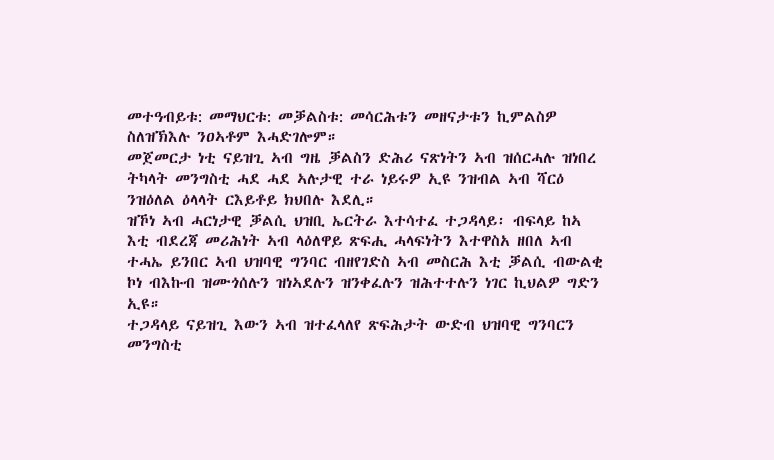መተዓብይቱ: መማህርቱ: መቓልስቱ: መሳርሕቱን መዘናታቱን ኪምልስዎ ስለዝኽእሉ ንዐኣቶም እሓድገሎም።
መጀመርታ ነቲ ናይዝጊ ኣብ ግዜ ቓልስን ድሕሪ ናጽነትን ኣብ ዝሰርሓሉ ዝነበረ ትካላት መንግስቲ ሓደ ሓደ ኣሉታዊ ተራ ነይሩዎ ኢዩ ንዝብል ኣብ ሻርዕ ንዝዕለል ዕላላት ርእይቶይ ክህበሉ እደሊ።
ዝኾነ ኣብ ሓርነታዊ ቓልሲ ህዝቢ ኤርትራ እተሳተፈ ተጋዳላይ፡ ብፍላይ ከኣ እቲ ብደረጃ መሪሕነት ኣብ ላዕለዋይ ጽፍሒ ሓላፍነትን እተዋስአ ዘበለ ኣብ ተሓኤ ይንበር ኣብ ህዝባዊ ግንባር ብዘየገድስ ኣብ መስርሕ እቲ ቓልሲ ብውልቂ ኮነ ብእኩብ ዝሙጎሰሉን ዝነኣደሉን ዝንቀፈሉን ዝሕተተሉን ነገር ኪህልዎ ግድን ኢዩ።
ተጋዳላይ ናይዝጊ እውን ኣብ ዝተፈላለየ ጽፍሕታት ውድብ ህዝባዊ ግንባርን መንግስቲ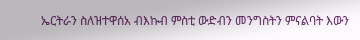ኤርትራን ስለዝተዋሰአ ብእኩብ ምስቲ ውድብን መንግስትን ምናልባት እውን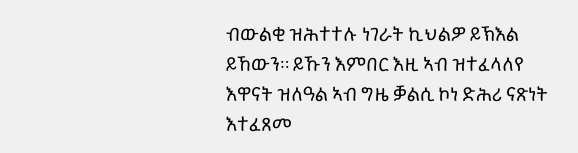ብውልቂ ዝሕተተሉ ነገራት ኪህልዎ ይኽእል ይኸውን። ይኹን እምበር እዚ ኣብ ዝተፈላለየ እዋናት ዝለዓል ኣብ ግዜ ቓልሲ ኮነ ድሕሪ ናጽነት እተፈጸመ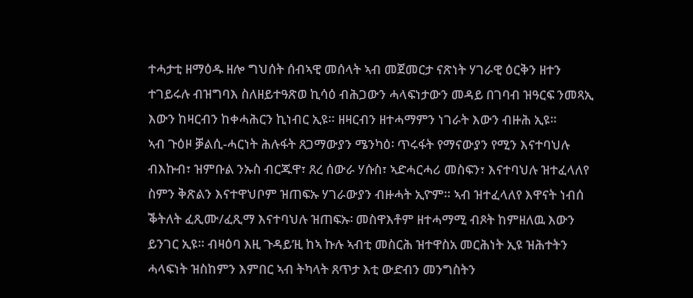ተሓታቲ ዘማዕዱ ዘሎ ግህሰት ሰብኣዊ መሰላት ኣብ መጀመርታ ናጽነት ሃገራዊ ዕርቅን ዘተን ተገይሩሉ ብዝግባእ ስለዘይተዓጽወ ኪሳዕ ብሕጋውን ሓላፍነታውን መዳይ በገባብ ዝዓርፍ ንመጻኢ እውን ከዛርብን ከቀሓሕርን ኪነብር ኢዩ። ዘዛርብን ዘተሓማምን ነገራት እውን ብዙሕ ኢዩ።
ኣብ ጉዕዞ ቓልሲ-ሓርነት ሕሉፋት ጸጋማውያን ሜንካዕ፡ ጥሩፋት የማናውያን የሚን እናተባህሉ ብእኩብ፣ ዝምቡል ንኡስ ብርጁዋ፣ ጸረ ሰውራ ሃሱስ፣ ኣድሓርሓሪ መስፍን፣ እናተባህሉ ዝተፈላለየ ስምን ቅጽልን እናተዋህቦም ዝጠፍኡ ሃገራውያን ብዙሓት ኢዮም። ኣብ ዝተፈላለየ እዋናት ነብሰ ቕትለት ፈጺሙ/ፈጺማ እናተባህሉ ዝጠፍኡ፡ መስዋእቶም ዘተሓማሚ ብጾት ከምዘለዉ እውን ይንገር ኢዩ። ብዛዕባ እዚ ጉዳይ’ዚ ከኣ ኩሉ ኣብቲ መስርሕ ዝተዋስአ መርሕነት ኢዩ ዝሕተትን ሓላፍነት ዝስከምን እምበር ኣብ ትካላት ጸጥታ እቲ ውድብን መንግስትን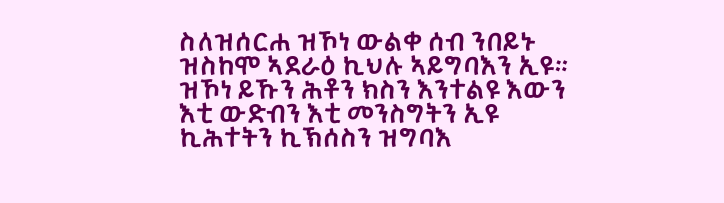ስለዝሰርሐ ዝኾነ ውልቀ ሰብ ንበይኑ ዝስከሞ ኣደራዕ ኪህሉ ኣይግባእን ኢዩ። ዝኾነ ይኹን ሕቶን ክስን እንተልዩ እውን እቲ ውድብን እቲ መንስግትን ኢዩ ኪሕተትን ኪኽሰስን ዝግባእ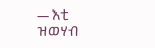— እቲ ዝወሃብ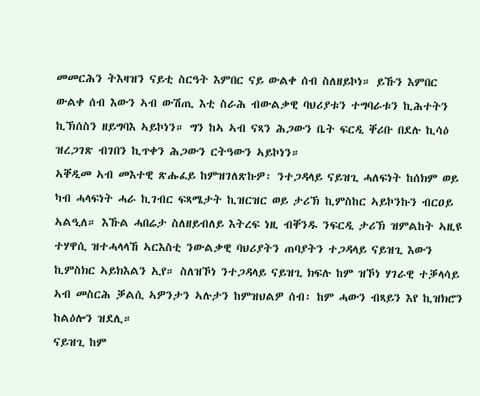መመርሕን ትእዛዝን ናይቲ ስርዓት እምበር ናይ ውልቀ ሰብ ስለዘይኮነ። ይኹን እምበር ውልቀ ሰብ እውን ኣብ ውሽጢ እቲ ስራሕ ብውልቃዊ ባህሪያቱን ተግባራቱን ኪሕተትን ኪኽሰስን ዘይግባእ ኣይኮነን። ግን ከኣ ኣብ ናጻን ሕጋውን ቤት ፍርዲ ቐሪቡ በደሉ ኪሳዕ ዝረጋገጽ ብገበን ኪጥቀን ሕጋውን ርትዓውን ኣይኮነን።
ኣቐዲመ ኣብ መእተዊ ጽሑፈይ ከምዝገለጽኩዎ፡ ንተጋዳላይ ናይዝጊ ሓለፍነት ከሰክም ወይ ካብ ሓላፍነት ሓራ ኪገብር ፍጻሜታት ኪዝርዝር ወይ ታሪኽ ኪምስከር ኣይኮንኩን ብርዐይ ኣልዒለ። እኹል ሓበሬታ ስለዘይብለይ እትረፍ ነዚ ብቐንዱ ንፍርዲ ታሪኽ ዝምልከት ኣዚዩ ተሃዋሲ ዝተሓላላኸ ኣርእስቲ ንውልቃዊ ባህሪያትን ጠባያትን ተጋዳላይ ናይዝጊ እውን ኪምስክር ኣይክእልን ኢየ። ስለዝኾነ ንተጋዳላይ ናይዝጊ ክፍሉ ከም ዝኾነ ሃገራዊ ተቓላሳይ ኣብ መስርሕ ቓልሲ ኣዎንታን ኣሉታን ከምዝህልዎ ሰብ፡ ከም ሓውን ብጻይን እየ ኪዝክሮን ከልዕሎን ዝደሊ።
ናይዝጊ ከም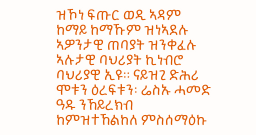ዝኾነ ፍጡር ወዲ ኣዳም ከማይ ከማኹም ዝነኣደሉ ኣዎንታዊ ጠባያት ዝንቀፈሉ ኣሉታዊ ባህሪያት ኪነብሮ ባህሪያዊ ኢዩ። ናይዝጊ ድሕሪ ሞቱን ዕረፍቱን፡ ሬስኡ ሓመድ ዓዱ ንኸይረክብ ከምዝተኸልከለ ምስሰማዕኩ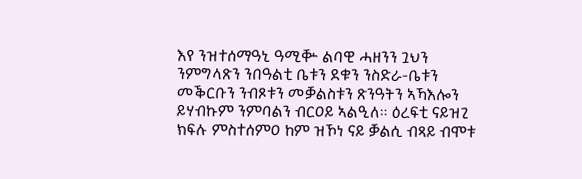እየ ንዝተሰማዓኒ ዓሚቝ ልባዊ ሓዘንን ጓህን ንምግላጽን ንበዓልቲ ቤቱን ደቁን ንስድራ-ቤቱን መቕርቡን ንብጾቱን መቓልስቱን ጽንዓትን ኣኻእሎን ይሃብኩም ንምባልን ብርዐይ ኣልዒለ። ዕረፍቲ ናይዝጊ ክፍሉ ምስተሰምዐ ከም ዝኾነ ናይ ቓልሲ ብጻይ ብሞቱ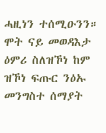ሓዚነን ተሰሚዑንን። ሞት ናይ መወዳእታ ዕምሪ ስለዝኾነ ከም ዝኾነ ፍጡር ንዕኡ መንግስተ ሰማያት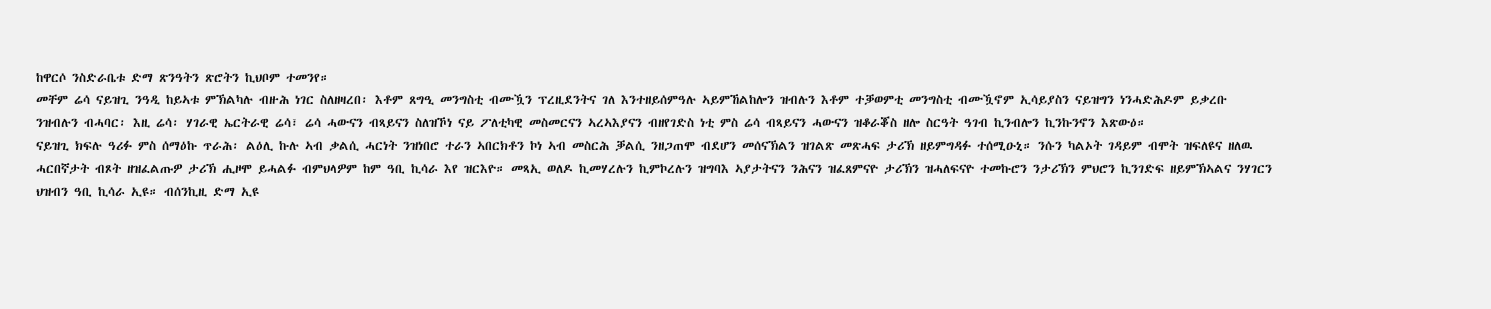ከዋርሶ ንስድራቤቱ ድማ ጽንዓትን ጽሮትን ኪህቦም ተመንየ።
መቸም ሬሳ ናይዝጊ ንዓዲ ከይኣቱ ምኽልካሉ ብዙሕ ነገር ስለዘዛረበ፡ እቶም ጸግዒ መንግስቲ ብሙዃን ፕረዚደንትና ገለ እንተዘይሰምዓሉ ኣይምኸልከሎን ዝብሉን እቶም ተቓወምቲ መንግስቲ ብሙዃኖም ኢሳይያስን ናይዝግን ነንሓድሕዶም ይቃረቡ ንዝብሉን ብሓባር፡ እዚ ሬሳ፡ ሃገራዊ ኤርትራዊ ሬሳ፣ ሬሳ ሓውናን ብጻይናን ስለዝኾነ ናይ ፖለቲካዊ መስመርናን ኣረኣእያናን ብዘየገድስ ነቲ ምስ ሬሳ ብጻይናን ሓውናን ዝቆራቖስ ዘሎ ስርዓት ዓገብ ኪንብሎን ኪንኩንኖን እጽውዕ።
ናይዝጊ ክፍሉ ዓሪፉ ምስ ሰማዕኩ ጥራሕ፡ ልዕሊ ኩሉ ኣብ ቃልሲ ሓርነት ንዝነበሮ ተራን ኣበርክቶን ኮነ ኣብ መስርሕ ቓልሲ ንዘጋጠሞ ብደሆን መሰናኽልን ዝገልጽ መጽሓፍ ታሪኽ ዘይምግዳፉ ተሰሚዑኒ። ንሱን ካልኦት ገዳይም ብሞት ዝፍለዩና ዘለዉ ሓርበኛታት ብጾት ዘዝፈልጡዎ ታሪኽ ሒዞሞ ይሓልፉ ብምህላዎም ከም ዓቢ ኪሳራ እየ ዝርእዮ። መጻኢ ወለዶ ኪመሃረሉን ኪምኮረሉን ዝግባእ ኣያታትናን ንሕናን ዝፈጸምናዮ ታሪኽን ዝሓለፍናዮ ተመኩሮን ንታሪኽን ምህሮን ኪንገድፍ ዘይምኽኣልና ንሃገርን ህዝብን ዓቢ ኪሳራ ኢዩ። ብሰንኪዚ ድማ ኢዩ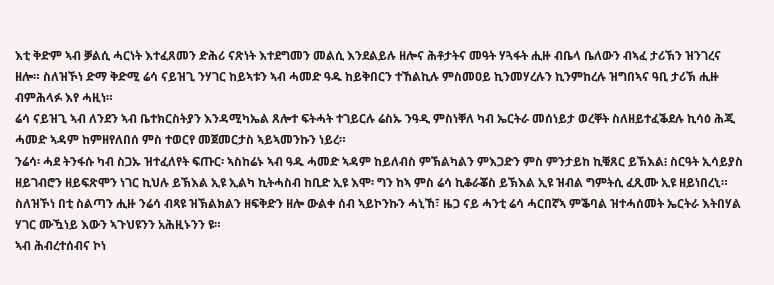እቲ ቅድም ኣብ ቓልሲ ሓርነት እተፈጸመን ድሕሪ ናጽነት እተደግመን መልሲ እንደልይሉ ዘሎና ሕቶታትና መዓት ሃጓፋት ሒዙ ብቤላ ቤለውን ብኣፈ ታሪኽን ዝንገረና ዘሎ። ስለዝኾነ ድማ ቅድሚ ሬሳ ናይዝጊ ንሃገር ከይኣቱን ኣብ ሓመድ ዓዱ ከይቅበርን ተኸልኪሉ ምስመዐይ ኪንመሃረሉን ኪንምከረሉ ዝግበኣና ዓቢ ታሪኽ ሒዙ ብምሕላፉ እየ ሓዚነ።
ሬሳ ናይዝጊ ኣብ ለንደን ኣብ ቤተክርስትያን እንዳሚካኤል ጸሎተ ፍትሓት ተገይርሉ ሬስኡ ንዓዲ ምስነቐለ ካብ ኤርትራ መሰነይታ ወረቐት ስለዘይተፈቕደሉ ኪሳዕ ሕጂ ሓመድ ኣዳም ከምዘየለበሰ ምስ ተወርየ መጀመርታስ ኣይኣመንኩን ነይረ።
ንሬሳ፡ ሓደ ትንፋሱ ካብ ስጋኡ ዝተፈለየት ፍጡር፡ ኣስከሬኑ ኣብ ዓዱ ሓመድ ኣዳም ከይለብስ ምኽልካልን ምእጋድን ምስ ምንታይከ ኪቑጸር ይኽእል፧ ስርዓት ኢሳይያስ ዘይገብሮን ዘይፍጽሞን ነገር ኪህሉ ይኽእል ኢዩ ኢልካ ኪትሓስብ ከቢድ ኢዩ እሞ፡ ግን ከኣ ምስ ሬሳ ኪቆራቖስ ይኽእል ኢዩ ዝብል ግምትሲ ፈጺሙ ኢዩ ዘይነበረኒ። ስለዝኾነ በቲ ስልጣን ሒዙ ንሬሳ ብጻዩ ዝኽልክልን ዘፍቅድን ዘሎ ውልቀ ሰብ ኣይኮንኩን ሓኒኸ፣ ዜጋ ናይ ሓንቲ ሬሳ ሓርበኛኣ ምቕባል ዝተሓሰመት ኤርትራ እትበሃል ሃገር ሙዃነይ እውን ኣጉህዩንን አሕዚኑንን ዩ።
ኣብ ሕብረተሰብና ኮነ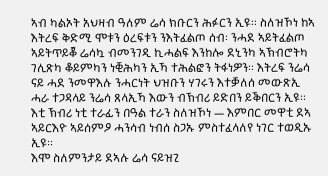ኣብ ካልኦት አህዛብ ዓለም ሬሳ ክቡርን ሕፉርን ኢዩ። ስለዝኾነ ከኣ እትረፍ ቅድሚ ሞቱን ዕረፍቱን ንእትፈልጦ ሰብ፡ ንሓደ ኣይትፈልጦ ኣይትጥይቖ ሬሳኳ ብመንገዲ ኪሓልፍ እንከሎ ደኒንካ ኣኽብሮትካ ገሊጽካ ቆይምካን ነቒሕካን ኢኻ ተሕልፎን ትፋነዎን። እትረፍ ንሬሳ ናይ ሓደ ንመዋእሉ ንሓርነት ህዝቡን ሃገሩን እተቓለሰ መውጽኢ ሓራ ተጋዳላይ ንሬሳ ጸላኢኻ እውን ብኽብሪ ይድበን ይቕበርን ኢዩ። እቲ ኽብሪ ነቲ ተራፊን በዓል ተራን ስለዝኾነ — እምበር መዋቲ ደኣ ኣይርእዮ ኣይሰምዖ ሓንሳብ ነብሰ ስጋኡ ምስተፈላለየ ነገር ተወዲኡ ኢዩ።
እሞ ስለምንታይ ደኣሉ ሬሳ ናይዝጊ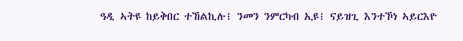ዓዲ ኣትዩ ከይቅበር ተኸልኪሉ፧ ንመን ንምርካብ ኢዩ፧ ናይዝጊ እንተኾነ ኣይርእዮ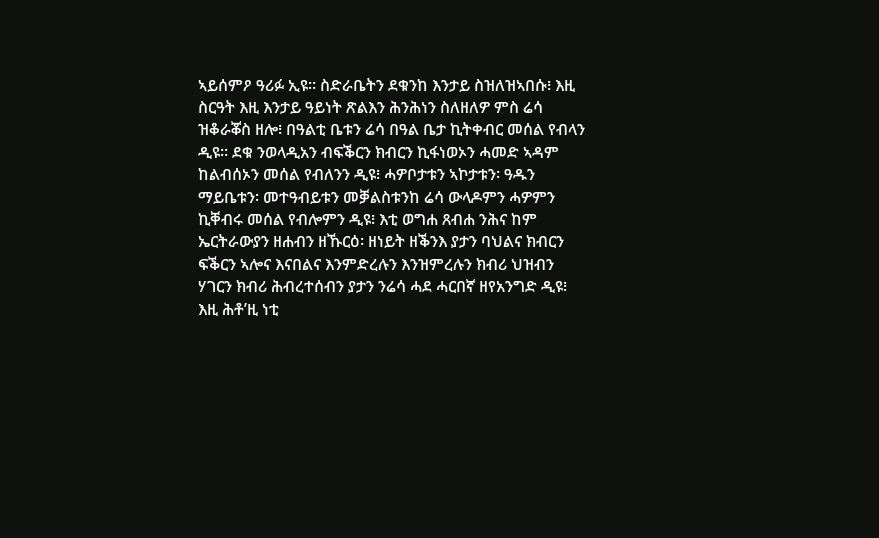ኣይሰምዖ ዓሪፉ ኢዩ። ስድራቤትን ደቁንከ እንታይ ስዝለዝኣበሱ፧ እዚ ስርዓት እዚ እንታይ ዓይነት ጽልእን ሕንሕነን ስለዘለዎ ምስ ሬሳ ዝቆራቖስ ዘሎ፧ በዓልቲ ቤቱን ሬሳ በዓል ቤታ ኪትቀብር መሰል የብላን ዲዩ። ደቁ ንወላዲአን ብፍቕርን ክብርን ኪፋነወኦን ሓመድ ኣዳም ከልብሰኦን መሰል የብለንን ዲዩ፧ ሓዎቦታቱን ኣኮታቱን፡ ዓዱን ማይቤቱን፡ መተዓብይቱን መቓልስቱንከ ሬሳ ውላዶምን ሓዎምን ኪቐብሩ መሰል የብሎምን ዲዩ፧ እቲ ወግሐ ጸብሐ ንሕና ከም ኤርትራውያን ዘሐብን ዘኹርዕ፡ ዘነይት ዘቕንእ ያታን ባህልና ክብርን ፍቕርን ኣሎና እናበልና እንምድረሉን እንዝምረሉን ክብሪ ህዝብን ሃገርን ክብሪ ሕብረተሰብን ያታን ንሬሳ ሓደ ሓርበኛ ዘየአንግድ ዲዩ፧ እዚ ሕቶ’ዚ ነቲ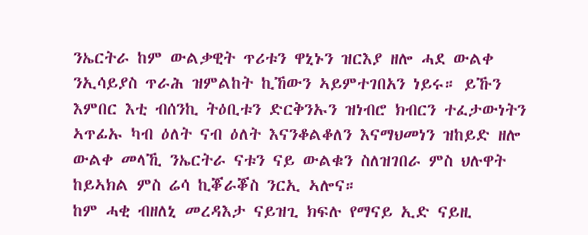ንኤርትራ ከም ውልቃዊት ጥሪቱን ዋኒኑን ዝርእያ ዘሎ ሓደ ውልቀ ንኢሳይያስ ጥራሕ ዝምልከት ኪኸውን ኣይምተገበአን ነይሩ። ይኹን እምበር እቲ ብሰንኪ ትዕቢቱን ድርቅንኡን ዝነብሮ ክብርን ተፈታውነትን ኣጥፊኡ ካብ ዕለት ናብ ዕለት እናንቆልቆለን እናማህመነን ዝከይድ ዘሎ ውልቀ መላኺ ንኤርትራ ናቱን ናይ ውልቁን ስለዝገበራ ምስ ህሉዋት ከይኣክል ምስ ሬሳ ኪቖራቖስ ንርኢ ኣሎና።
ከም ሓቂ ብዘለኒ መረዳእታ ናይዝጊ ክፍሉ የማናይ ኢድ ናይዚ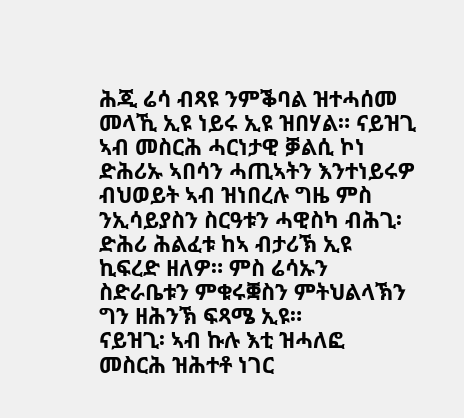ሕጂ ሬሳ ብጻዩ ንምቕባል ዝተሓሰመ መላኺ ኢዩ ነይሩ ኢዩ ዝበሃል። ናይዝጊ ኣብ መስርሕ ሓርነታዊ ቓልሲ ኮነ ድሕሪኡ ኣበሳን ሓጢኣትን እንተነይሩዎ ብህወይት ኣብ ዝነበረሉ ግዜ ምስ ንኢሳይያስን ስርዓቱን ሓዊስካ ብሕጊ፡ ድሕሪ ሕልፈቱ ከኣ ብታሪኽ ኢዩ ኪፍረድ ዘለዎ። ምስ ሬሳኡን ስድራቤቱን ምቁሩቛስን ምትህልላኽን ግን ዘሕንኽ ፍጻሜ ኢዩ።
ናይዝጊ፡ ኣብ ኩሉ እቲ ዝሓለፎ መስርሕ ዝሕተቶ ነገር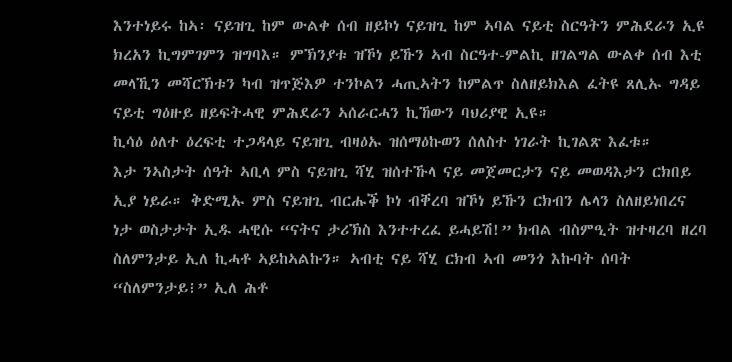እንተነይሩ ከኣ፡ ናይዝጊ ከም ውልቀ ሰብ ዘይኮነ ናይዝጊ ከም ኣባል ናይቲ ስርዓትን ምሕደራን ኢዩ ክረአን ኪግምገምን ዝግባእ። ምኽንያቱ ዝኾነ ይኹን ኣብ ስርዓተ-ምልኪ ዘገልግል ውልቀ ሰብ እቲ መላኺን መሻርኽቱን ካብ ዝጥጅእዎ ተንኮልን ሓጢኣትን ከምልጥ ስለዘይክእል ፈትዩ ጸሊኡ ግዳይ ናይቲ ግዕዙይ ዘይፍትሓዊ ምሕደራን ኣሰራርሓን ኪኸውን ባህሪያዊ ኢዩ።
ኪሳዕ ዕለተ ዕረፍቲ ተጋዳላይ ናይዝጊ ብዛዕኡ ዝሰማዕኩወን ሰለስተ ነገራት ኪገልጽ እፈቱ።
እታ ንኣስታት ሰዓት ኣቢላ ምስ ናይዝጊ ሻሂ ዝሰተኹላ ናይ መጀመርታን ናይ መወዳእታን ርክበይ ኢያ ነይራ። ቅድሚኡ ምስ ናይዝጊ ብርሑቕ ኮነ ብቐረባ ዝኾነ ይኹን ርክብን ሌላን ስለዘይነበረና ነታ ወስታታት ኢዱ ሓዊሱ “ናትና ታሪኽስ እንተተረፈ ይሓይሽ!” ክብል ብስምዒት ዝተዛረባ ዘረባ ስለምንታይ ኢለ ኪሓቶ ኣይከኣልኩን። ኣብቲ ናይ ሻሂ ርክብ ኣብ መንጎ እኩባት ሰባት “ስለምንታይ፧” ኢለ ሕቶ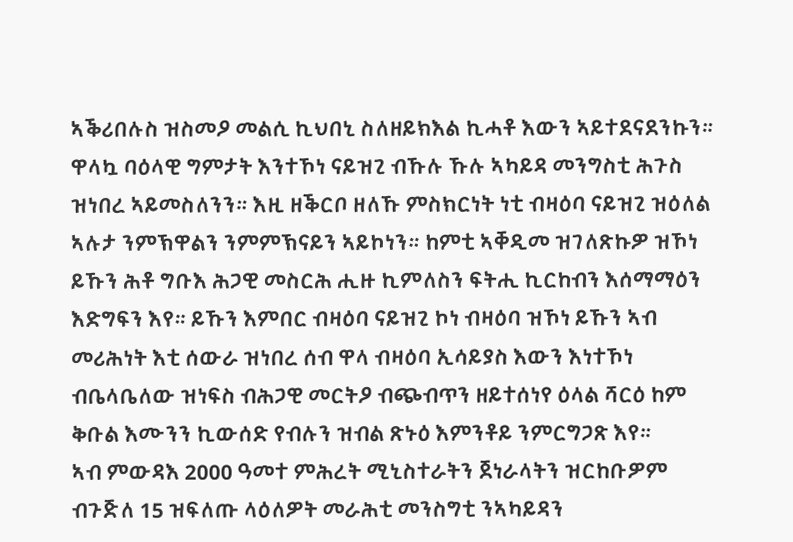ኣቕሪበሉስ ዝስመዖ መልሲ ኪህበኒ ስለዘይክእል ኪሓቶ እውን ኣይተደናደንኩን። ዋላኳ ባዕላዊ ግምታት እንተኾነ ናይዝጊ ብኹሉ ኹሉ ኣካይዳ መንግስቲ ሕጉስ ዝነበረ ኣይመስለንን። እዚ ዘቕርቦ ዘለኹ ምስክርነት ነቲ ብዛዕባ ናይዝጊ ዝዕለል ኣሉታ ንምኽዋልን ንምምኽናይን ኣይኮነን። ከምቲ ኣቐዲመ ዝገለጽኩዎ ዝኾነ ይኹን ሕቶ ግቡእ ሕጋዊ መስርሕ ሒዙ ኪምለስን ፍትሒ ኪርከብን እሰማማዕን እድግፍን እየ። ይኹን እምበር ብዛዕባ ናይዝጊ ኮነ ብዛዕባ ዝኾነ ይኹን ኣብ መሪሕነት እቲ ሰውራ ዝነበረ ሰብ ዋላ ብዛዕባ ኢሳይያስ እውን እነተኾነ ብቤላቤለው ዝነፍስ ብሕጋዊ መርትዖ ብጭብጥን ዘይተሰነየ ዕላል ሻርዕ ከም ቅቡል እሙንን ኪውሰድ የብሉን ዝብል ጽኑዕ እምንቶይ ንምርግጋጽ እየ።
ኣብ ምውዳእ 2000 ዓመተ ምሕረት ሚኒስተራትን ጀነራላትን ዝርከቡዎም ብጉጅለ 15 ዝፍለጡ ላዕለዎት መራሕቲ መንስግቲ ንኣካይዳን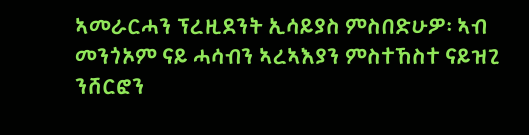ኣመራርሓን ፕረዚደንት ኢሳይያስ ምስበድሁዎ፡ ኣብ መንጎኦም ናይ ሓሳብን ኣረኣእያን ምስተኸስተ ናይዝጊ ንሸርፎን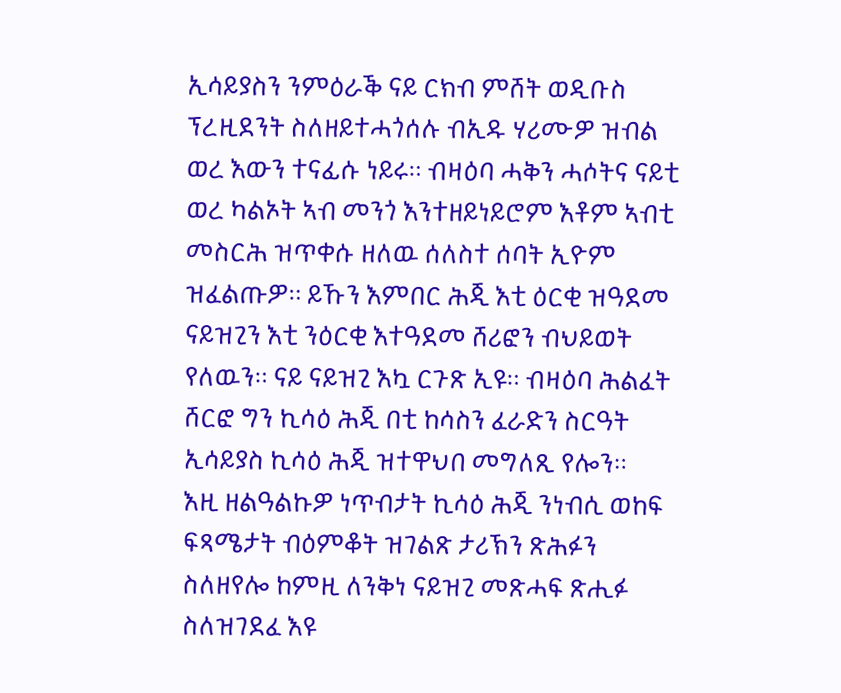ኢሳይያስን ንምዕራቕ ናይ ርክብ ምሸት ወዲቡስ ፕረዚደንት ስለዘይተሓጎሰሉ ብኢዱ ሃሪሙዎ ዝብል ወረ እውን ተናፊሱ ነይሩ። ብዛዕባ ሓቅን ሓሶትና ናይቲ ወረ ካልኦት ኣብ መንጎ እንተዘይነይሮም እቶም ኣብቲ መስርሕ ዝጥቀሱ ዘለዉ ሰለስተ ሰባት ኢዮም ዝፈልጡዎ። ይኹን እምበር ሕጂ እቲ ዕርቂ ዝዓደመ ናይዝጊን እቲ ንዕርቂ እተዓደመ ሸሪፎን ብህይወት የለዉን። ናይ ናይዝጊ እኳ ርጉጽ ኢዩ። ብዛዕባ ሕልፈት ሸርፎ ግን ኪሳዕ ሕጂ በቲ ከሳስን ፈራድን ስርዓት ኢሳይያስ ኪሳዕ ሕጂ ዝተዋህበ መግለጺ የሎን።
እዚ ዘልዓልኩዎ ነጥብታት ኪሳዕ ሕጂ ንነብሲ ወከፍ ፍጻሜታት ብዕምቆት ዝገልጽ ታሪኽን ጽሕፉን ስለዘየሎ ከምዚ ለንቅነ ናይዝጊ መጽሓፍ ጽሒፉ ስለዝገደፈ እዩ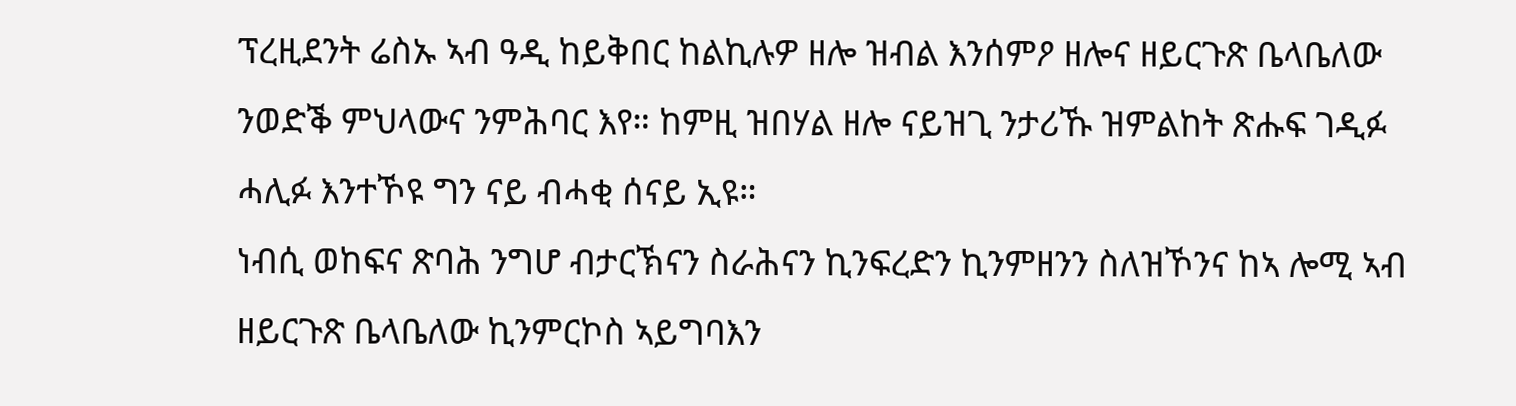ፕረዚደንት ሬስኡ ኣብ ዓዲ ከይቅበር ከልኪሉዎ ዘሎ ዝብል እንሰምዖ ዘሎና ዘይርጉጽ ቤላቤለው ንወድቕ ምህላውና ንምሕባር እየ። ከምዚ ዝበሃል ዘሎ ናይዝጊ ንታሪኹ ዝምልከት ጽሑፍ ገዲፉ ሓሊፉ እንተኾዩ ግን ናይ ብሓቂ ሰናይ ኢዩ።
ነብሲ ወከፍና ጽባሕ ንግሆ ብታርኽናን ስራሕናን ኪንፍረድን ኪንምዘንን ስለዝኾንና ከኣ ሎሚ ኣብ ዘይርጉጽ ቤላቤለው ኪንምርኮስ ኣይግባእን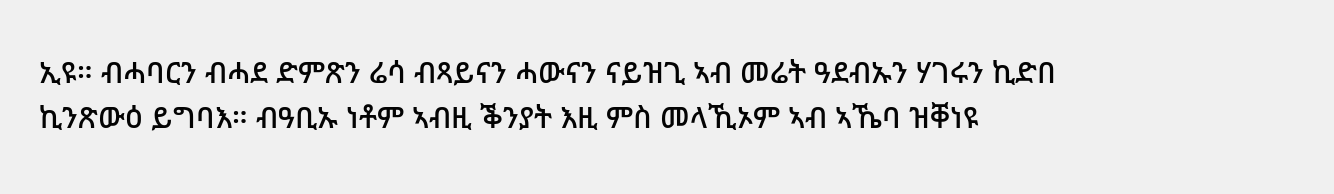ኢዩ። ብሓባርን ብሓደ ድምጽን ሬሳ ብጻይናን ሓውናን ናይዝጊ ኣብ መሬት ዓደብኡን ሃገሩን ኪድበ ኪንጽውዕ ይግባእ። ብዓቢኡ ነቶም ኣብዚ ቕንያት እዚ ምስ መላኺኦም ኣብ ኣኼባ ዝቐነዩ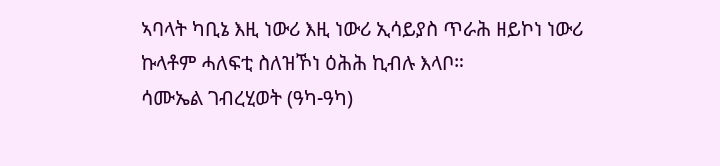ኣባላት ካቢኔ እዚ ነውሪ እዚ ነውሪ ኢሳይያስ ጥራሕ ዘይኮነ ነውሪ ኩላቶም ሓለፍቲ ስለዝኾነ ዕሕሕ ኪብሉ እላቦ።
ሳሙኤል ገብረሂወት (ዓካ-ዓካ)